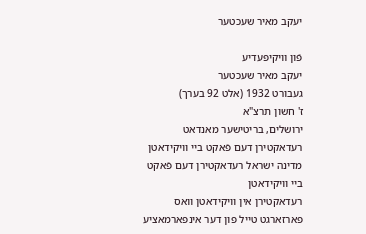יעקב מאיר שעכטער

פֿון װיקיפּעדיע
יעקב מאיר שעכטער
געבורט 1932 (אלט 92 בערך)
ז' חשון תרצ"א
ירושלים, בריטישער מאנדאט רעדאקטירן דעם פֿאקט ביי וויקידאטן
מדינה ישראל רעדאקטירן דעם פֿאקט ביי וויקידאטן
רעדאקטירן אין וויקידאטן וואס פארזארגט טייל פון דער אינפארמאציע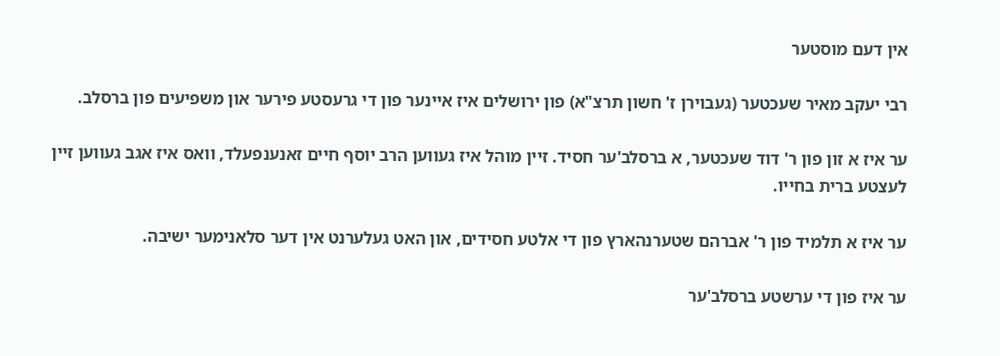אין דעם מוסטער

רבי יעקב מאיר שעכטער (געבוירן ז' חשון תרצ"א) פון ירושלים איז איינער פון די גרעסטע פירער און משפיעים פון ברסלב.

ער איז א זון פון ר' דוד שעכטער, א ברסלב'ער חסיד. זיין מוהל איז געווען הרב יוסף חיים זאנענפעלד, וואס איז אגב געווען זיין לעצטע ברית בחייו.

ער איז א תלמיד פון ר' אברהם שטערנהארץ פון די אלטע חסידים, און האט געלערנט אין דער סלאנימער ישיבה.

ער איז פון די ערשטע ברסלב'ער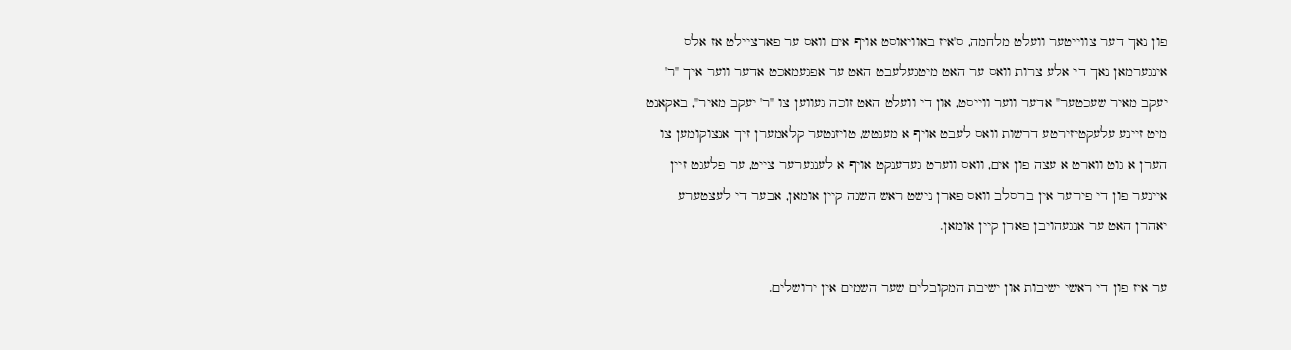פון נאך דער צווייטער וועלט מלחמה, ס'איז באוויאוסט אויף אים וואס ער פארציילט אז אלס אינגערמאן נאך די אלע צרות וואס ער האט מיטגעלעבט האט ער אפגעמאכט אדער ווער איך "ר' יעקב מאיר שעכטער" אדער ווער ווייסט, און די וועלט האט זוכה געווען צו "ר' יעקב מאיר", באקאנט מיט זיינע עלעקטיזירטע דרשות וואס לעבט אויף א מענטש, טויזנטער קלאמערן זיך אנצוקומען צו הערן א גוט ווארט א עצה פון אים, וואס ווערט געדענקט אויף א לענגערער צייט, ער פלעגט זיין איינער פון די פירער אין ברסלב וואס פארן נישט ראש השנה קיין אומאן, אבער די לעצטערע יאהרן האט ער אנגעהויבן פארן קיין אומאן.

ער איז פון די ראשי ישיבות און ישיבת המקובלים שער השמים אין ירושלים.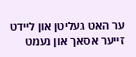ער האט געליטן און ליידט זייער אסאך און נעמט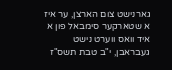גארנישט צום הארצן, ער איז א שטארקער סימבאל פון א איד וואס ווערט נישט געבראבן, י"ב טבת תשס"ז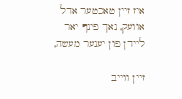איז זיין טאכטער אדל אוועק, נאך פינף יאר ליידן פון יענער מעשה,

זיין ווייב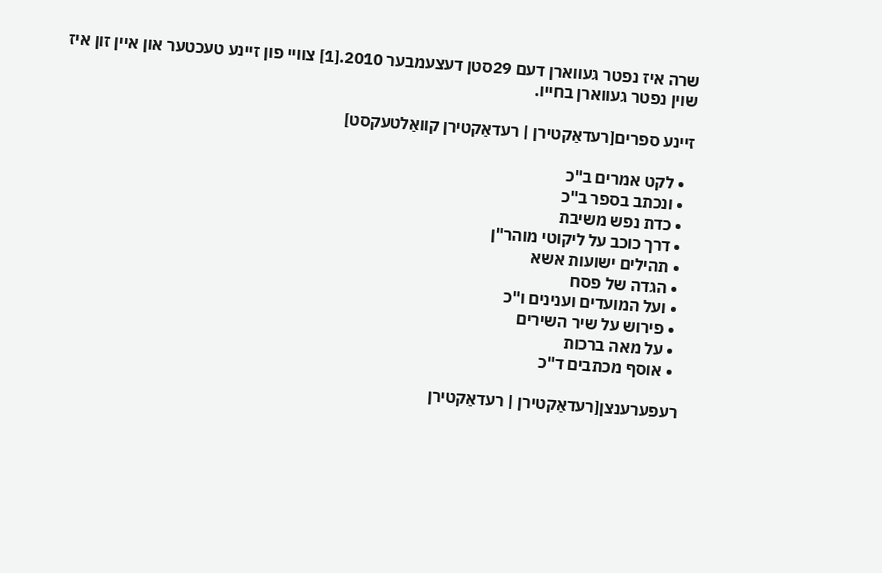שרה איז נפטר געווארן דעם 29סטן דעצעמבער 2010.[1] צוויי פון זיינע טעכטער און איין זון איז שוין נפטר געווארן בחייו.

זיינע ספרים[רעדאַקטירן | רעדאַקטירן קוואַלטעקסט]

  • לקט אמרים ב"כ
  • ונכתב בספר ב"כ
  • כדת נפש משיבת
  • דרך כוכב על ליקוטי מוהר"ן
  • תהילים ישועות אשא
  • הגדה של פסח
  • ועל המועדים וענינים ו"כ
  • פירוש על שיר השירים
  • על מאה ברכות
  • אוסף מכתבים ד"כ

רעפערענצן[רעדאַקטירן | רעדאַקטירן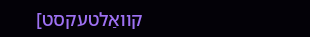קוואַלטעקסט]